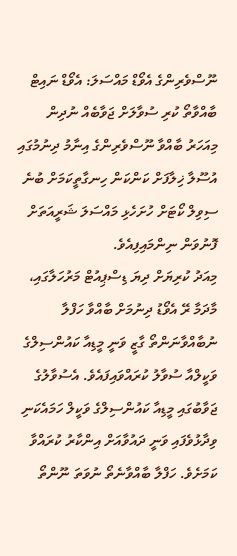ނޫސްވެރިންގެ އެވޯޑް މައްސަލަ: އެވޯޑް ނައިޓް ބާއްވާތޯ ކުރި ސުވާލަށް ޖަވާބެއް ނުދިން
މިއަހަރު ބާއްވާ ނޫސްވެރިންގެ އިނާމު ދިނުމުގައި އުސޫލާ ޚިލާފަށް ކަންކަން ހިނގާތީކަމަށް ބުނެ ސިވިލް ކޯޓަށް ހުށަހެޅި މައްސަލަ ޝަރީއަތަށް ފޮނުވަން ނިންމައިފިއެވެ.
މިއަދު ކުރިޔަށް ދިޔަ ޑިސްޕިއުޓް މަރުހަލާގައި، މާދަމާ ރޭ އެވޯޑު ދިނުމަށް ބާއްވާ ހަފްލާ ނުބާއްވާނަންތޯ ގާޒީ ވަނީ މީޑިއާ ކައުންސިލްގެ ވަކީލްއާ ސުވާލު ކުރައްވައިފައެވެ. އެސުވާލުގެ ޖަވާބުގައި މީޑިއާ ކައުންސިލްގެ ވަކީލް ހަމައެކަނި ވިދާޅުވެފައި ވަނީ ދައުވާއަށް އިންކާރު ކުރައްވާ ކަމަށެވެ. ހަފްލާ ބާއްވާނެތޯ ނުވަތަ ނޫންތޯ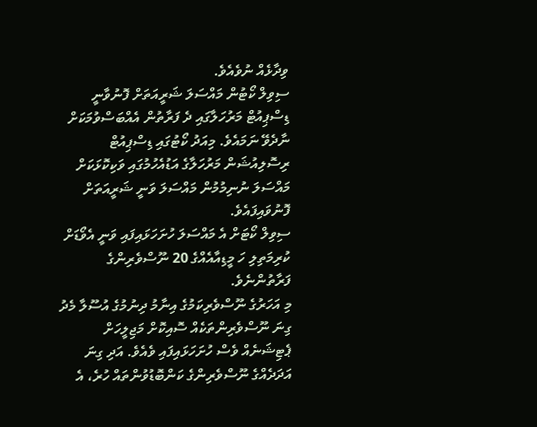ވިދާޅެއް ނުވެއެވެ.
ސިވިލް ކޯޓުން މައްސަލަ ޝަރީއަތަށް ފޮނުވާނީ ޑިސްޕިއުޓް މަރުހަލާގައި ދެ ފަރާތުން އެއްބަސްވުމަކަށް ނާދެވޭ ނަމައެވެ. މިއަދު ކޯޓުގައި ޑިސްޕިއުޓް ރިސޮލިއުޝަން މަރުހަލާގެ އަޑުއެހުމުގައި ވަކިކޮޅަކަށް މައްސަލަ ނުނިމުމުން މައްސަލަ ވަނީ ޝަރީއަތަށް ފޮނުވައިފައެވެ.
ސިވިލް ކޯޓަށް އެ މައްސަލަ ހުށަހަޅައިފައި ވަނީ އެވޯޑަށް ކުރިމަތިލި ހަ މީޑިއާއެއްގެ 20 ނޫސްވެރިންގެ ފަރާތުންނެވެ.
މި އަހަރުގެ ނޫސްވެރިކަމުގެ އިނާމު ދިނުމުގެ އުސޫލާ މެދު ގިނަ ނޫސްވެރިންތަކެއް ސޮއިކޮށް މަޖިލީހަށް ޕެޓިޝަނެއް ވެސް ހުށަހަޅައިފައި ވެއެވެ. އަދި ގިނަ އަދަދެއްގެ ނޫސްވެރިންގެ ކަންބޮޑުވުންތައް ހުރެ، އެ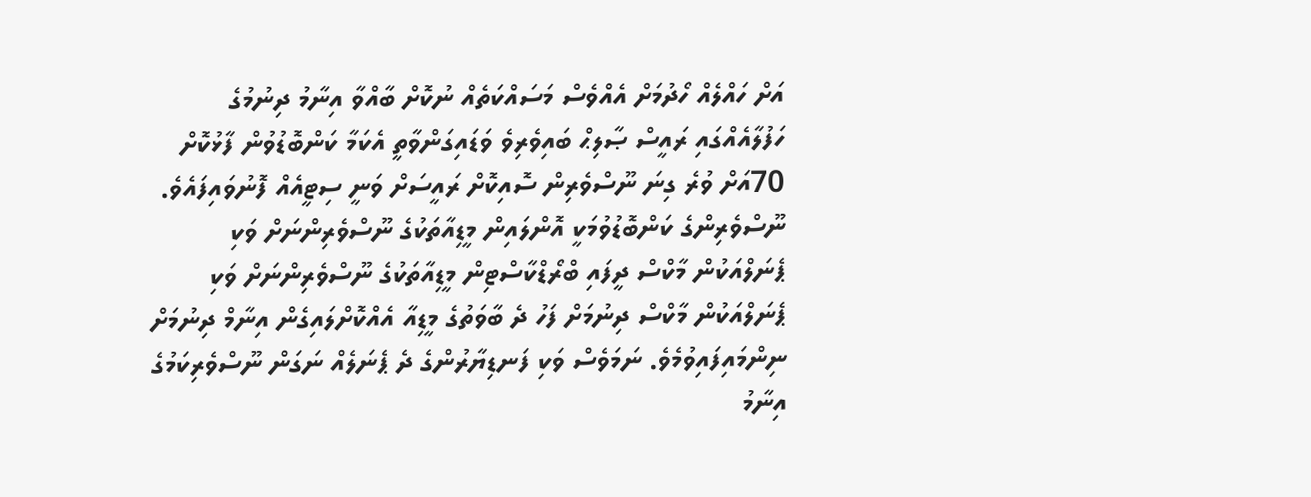އަށް ހައްލެއް ހޯދުމަށް އެއްވެސް މަސައްކަތެއް ނުކޮށް ބާއްވާ އިނާމު ދިނުމުގެ ހަފުލާއެއްގައި ރައީސް ޞާލިޙް ބައިވެރިވެ ވަޑައިގަންވާތީ އެކަމާ ކަންބޮޑުވުން ފާޅުކޮށް 70އަށް ވުރެ ގިނަ ނޫސްވެރިން ސޮއިކޮށް ރައީސަށް ވަނީ ސިޓީއެއް ފޮނުވައިފައެވެ.
ނޫސްވެރިންގެ ކަންބޮޑުވުމަކީ އޮންލައިން މީޑިއާތަކުގެ ނޫސްވެރިންނަށް ވަކި ޕެނަލްއަކުން މާކްސް ދީފައި ބްރޯޑްކާސްޓިން މީޑިއާތަކުގެ ނޫސްވެރިންނަށް ވަކި ޕެނަލްއަކުން މާކްސް ދިނުމަށް ފަހު ދެ ބާވަތުގެ މީޑިއާ އެއްކޮށްލައިގެން އިނާމް ދިނުމަށް ނިންމައިފައިވުމެވެ. ނަމަވެސް ވަކި ފަނޑިޔާރުންގެ ދެ ޕެނަލެއް ނަގަން ނޫސްވެރިކަމުގެ އިނާމު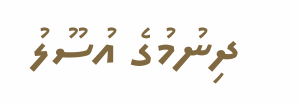ދިނުމުގެ އުސޫލު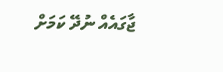ޖާގައެއް ނުދޭ ކަމަށް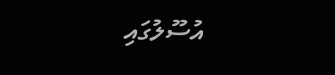އުސޫލުގައި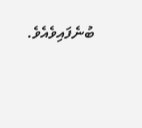ބުނެފައިވެއެވެ.